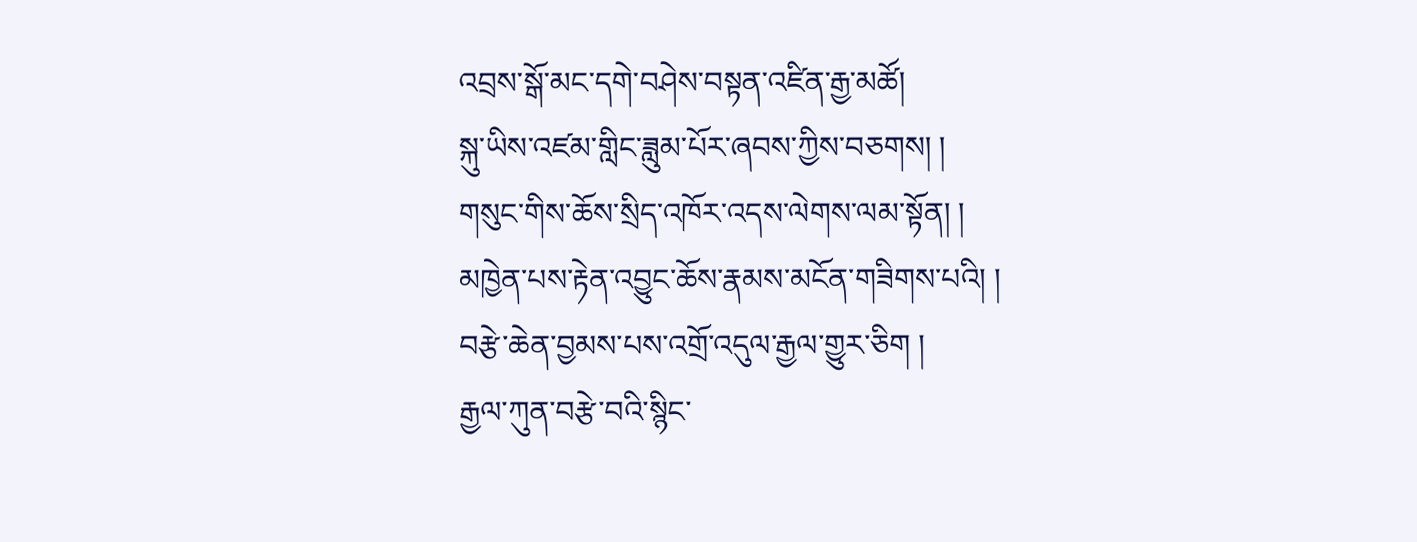འབྲས་སྒོ་མང་དགེ་བཤེས་བསྟན་འཛིན་རྒྱ་མཚོ།
སྐུ་ཡིས་འཛམ་གླིང་ཟླུམ་པོར་ཞབས་ཀྱིས་བཅགས། །
གསུང་གིས་ཆོས་སྲིད་འཁོར་འདས་ལེགས་ལམ་སྟོན། །
མཁྱེན་པས་རྟེན་འབྱུང་ཆོས་རྣམས་མངོན་གཟིགས་པའི། །
བརྩེ་ཆེན་བྱམས་པས་འགྲོ་འདུལ་རྒྱལ་གྱུར་ཅིག །
རྒྱལ་ཀུན་བརྩེ་བའི་སྙིང་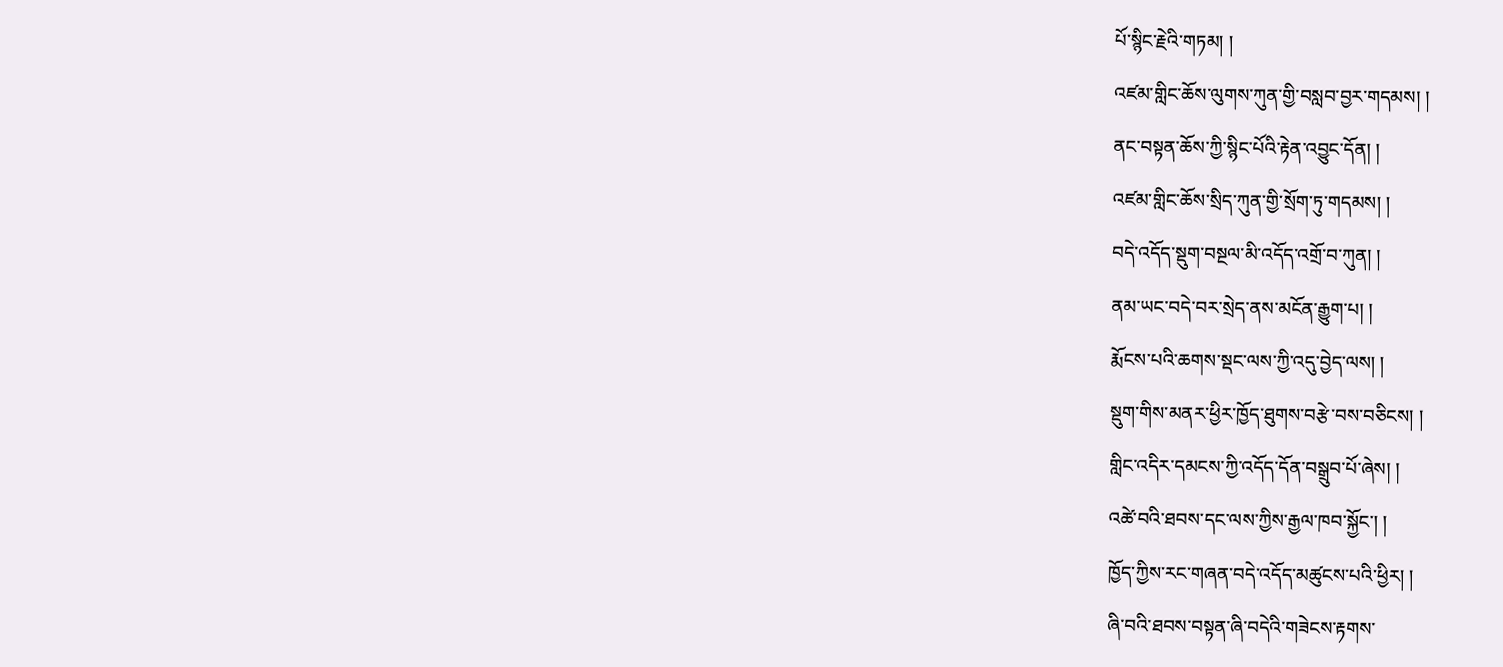པོ་སྙིང་རྗེའི་གཏམ། །
འཛམ་གླིང་ཆོས་ལུགས་ཀུན་གྱི་བསླབ་བྱར་གདམས། །
ནང་བསྟན་ཆོས་ཀྱི་སྙིང་པོའི་རྟེན་འབྱུང་དོན། །
འཛམ་གླིང་ཆོས་སྲིད་ཀུན་གྱི་སྲོག་ཏུ་གདམས། །
བདེ་འདོད་སྡུག་བསྔལ་མི་འདོད་འགྲོ་བ་ཀུན། །
ནམ་ཡང་བདེ་བར་སྲེད་ནས་མངོན་རྒྱུག་པ། །
རྨོངས་པའི་ཆགས་སྡང་ལས་ཀྱི་འདུ་བྱེད་ལས། །
སྡུག་གིས་མནར་ཕྱིར་ཁྱོད་ཐུགས་བརྩེ་བས་བཅིངས། །
གླིང་འདིར་དམངས་ཀྱི་འདོད་དོན་བསྒྲུབ་པོ་ཞེས། །
འཚེ་བའི་ཐབས་དང་ལས་ཀྱིས་རྒྱལ་ཁབ་སྐྱོང་། །
ཁྱོད་ཀྱིས་རང་གཞན་བདེ་འདོད་མཚུངས་པའི་ཕྱིར། །
ཞི་བའི་ཐབས་བསྟན་ཞི་བདེའི་གཟེངས་རྟགས་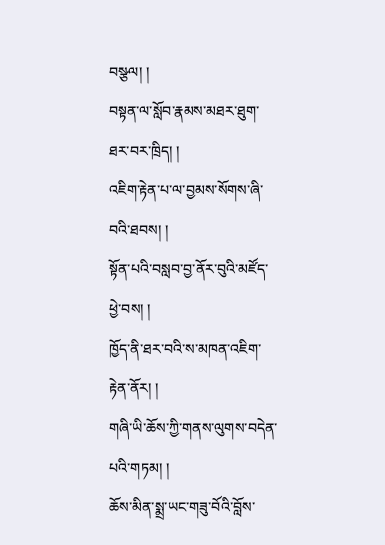བསྩལ། །
བསྟན་ལ་སློབ་རྣམས་མཐར་ཐུག་ཐར་བར་ཁྲིད། །
འཇིག་རྟེན་པ་ལ་བྱམས་སོགས་ཞི་བའི་ཐབས། །
སྟོན་པའི་བསླབ་བྱ་ནོར་བུའི་མཛོད་ཕྱེ་བས། །
ཁྱོད་ནི་ཐར་བའི་ས་མཁན་འཇིག་རྟེན་ནོར། །
གཞི་ཡི་ཆོས་ཀྱི་གནས་ལུགས་བདེན་པའི་གཏམ། །
ཆོས་མིན་སྨྲ་ཡང་གཟུ་བོའི་བློས་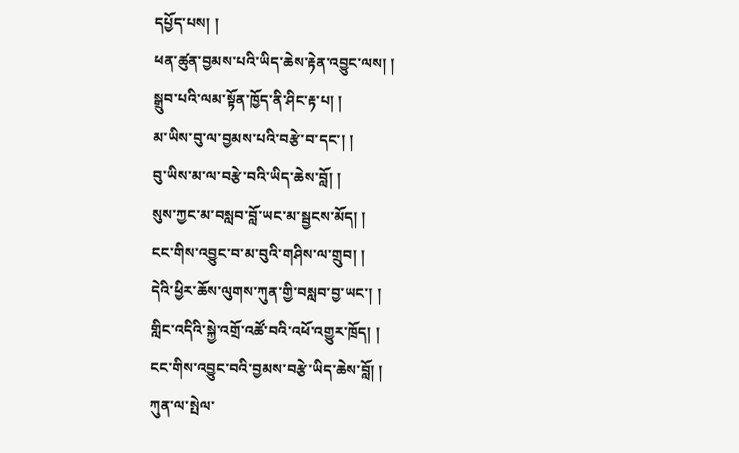དཔྱོད་པས། །
ཕན་ཚུན་བྱམས་པའི་ཡིད་ཆེས་རྟེན་འབྱུང་ལས། །
སྒྲུབ་པའི་ལམ་སྟོན་ཁྱོད་ནི་ཤིང་རྟ་པ། །
མ་ཡིས་བུ་ལ་བྱམས་པའི་བརྩེ་བ་དང་། །
བུ་ཡིས་མ་ལ་བརྩེ་བའི་ཡིད་ཆེས་བློ། །
སུས་ཀྱང་མ་བསླབ་བློ་ཡང་མ་སྦྱངས་མོད། །
ངང་གིས་འབྱུང་བ་མ་བུའི་གཤིས་ལ་གྲུབ། །
དེའི་ཕྱིར་ཆོས་ལུགས་ཀུན་གྱི་བསླབ་བྱ་ཡང་། །
གླིང་འདིའི་སྐྱེ་འགྲོ་འཚོ་བའི་འཕོ་འགྱུར་ཁྲོད། །
ངང་གིས་འབྱུང་བའི་བྱམས་བརྩེ་ཡིད་ཆེས་བློ། །
ཀུན་ལ་སྤེལ་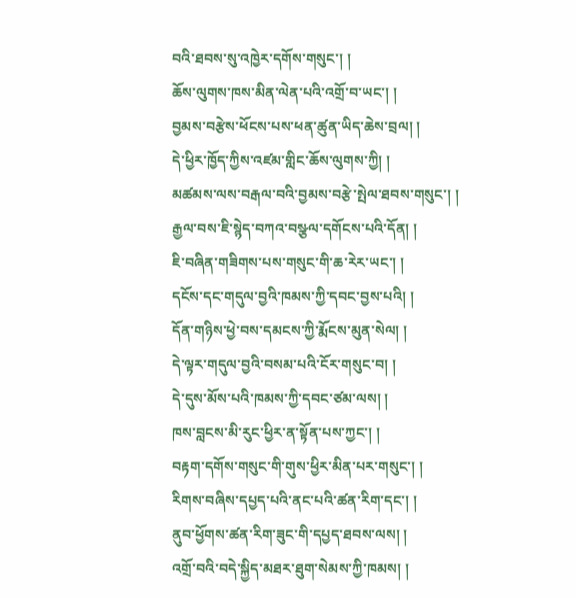བའི་ཐབས་སུ་འཁྱེར་དགོས་གསུང་། །
ཆོས་ལུགས་ཁས་མིན་ལེན་པའི་འགྲོ་བ་ཡང་། །
བྱམས་བརྩེས་ཕོངས་པས་ཕན་ཚུན་ཡིད་ཆེས་བྲལ། །
དེ་ཕྱིར་ཁྱོད་ཀྱིས་འཛམ་གླིང་ཆོས་ལུགས་ཀྱི། །
མཚམས་ལས་བརྒལ་བའི་བྱམས་བརྩེ་སྤེལ་ཐབས་གསུང་། །
རྒྱལ་བས་ཇི་སྙེད་བཀའ་བསྩལ་དགོངས་པའི་དོན། །
ཇི་བཞིན་གཟིགས་པས་གསུང་གི་ཆ་རེར་ཡང་། །
དངོས་དང་གདུལ་བྱའི་ཁམས་ཀྱི་དབང་བྱས་པའི། །
དོན་གཉིས་ཕྱེ་བས་དམངས་ཀྱི་རྨོངས་མུན་སེལ། །
དེ་ལྟར་གདུལ་བྱའི་བསམ་པའི་ངོར་གསུང་བ། །
དེ་དུས་མོས་པའི་ཁམས་ཀྱི་དབང་ཙམ་ལས། །
ཁས་བླངས་མི་རུང་ཕྱིར་ན་སྟོན་པས་ཀྱང་། །
བརྟག་དགོས་གསུང་གི་གུས་ཕྱིར་མིན་པར་གསུང་། །
རིགས་བཞིས་དཔྱད་པའི་ནང་པའི་ཚན་རིག་དང་། །
ནུབ་ཕྱོགས་ཚན་རིག་ཟུང་གི་དཔྱད་ཐབས་ལས། །
འགྲོ་བའི་བདེ་སྐྱིད་མཐར་ཐུག་སེམས་ཀྱི་ཁམས། །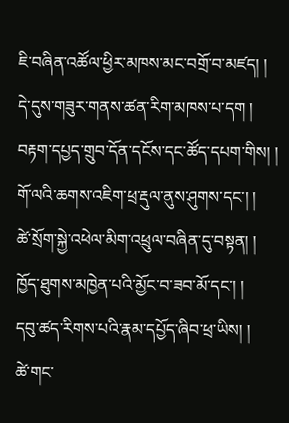ཇི་བཞིན་འཚོལ་ཕྱིར་མཁས་མང་བགྲོ་བ་མཛད། །
དེ་དུས་གཟུར་གནས་ཚན་རིག་མཁས་པ་དག །
བརྟག་དཔྱད་གྲུབ་དོན་དངོས་དང་ཚོད་དཔག་གིས། །
གོ་ལའི་ཆགས་འཇིག་ཕྲ་རྡུལ་ནུས་ཤུགས་དང་། །
ཚེ་སྲོག་སྐྱེ་འཕེལ་མིག་འཕྲུལ་བཞིན་དུ་བསྟན། །
ཁྱོད་ཐུགས་མཁྱེན་པའི་མྱོང་བ་ཟབ་མོ་དང་། །
དབུ་ཚད་རིགས་པའི་རྣམ་དཔྱོད་ཞིབ་ཕྲ་ཡིས། །
ཚེ་གང་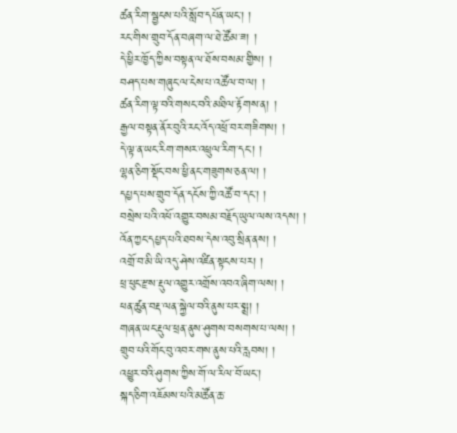ཚན་རིག་སྦྱངས་པའི་སློབ་དཔོན་ཡང་། །
རང་གིས་གྲུབ་དོན་བཞག་ལ་ཐེ་ཚོམ་ཟ། །
དེ་ཕྱིར་ཁྱོད་ཀྱིས་བསྟན་ལ་ཐོས་བསམ་གྱིས། །
བཤད་པས་གཞུང་ལ་ངེས་པ་འཚོལ་བ་ལ། །
ཚན་རིག་ལྟ་བའི་གསང་བའི་མཐིལ་རྟོགས་ན། །
རྒྱལ་བསྟན་ནོར་བུའི་རང་འོད་འཕྲོ་བར་གཟིགས། །
དེ་ལྟ་ན་ཡང་རིག་གསར་འཕྲུལ་རིག་དང་། །
ལྷན་ཅིག་སྡོང་བས་ཕྱི་ནང་གཟུགས་ཅན་ལ། །
དཔྱད་པས་གྲུབ་དོན་དངོས་ཀྱི་འཚོ་བ་དང་། །
བསྲེས་པའི་འཕོ་འགྱུར་བསམ་བརྗོད་ཡུལ་ལས་འདས། །
འོན་ཀྱང་དཔྱད་པའི་ཐབས་དེས་འབུ་སྲིན་ནས། །
འགྲོ་བ་མི་ཡི་འདུ་ཤེས་འཛིན་སྟངས་པར། །
ཕྲ་ཕུང་རྫས་རྡུལ་འགྱུར་འགྲོས་འབའ་ཞིག་ལས། །
ཕན་ཚུན་བརྡ་ལན་སྐྱེལ་བའི་ནུས་པར་སྨྲ། །
གཞན་ཡང་རྡུལ་ཕྲན་ནུས་ཤུགས་བསགས་པ་ལས། །
གྲུབ་པའི་གོང་བུ་འབར་གས་ནུས་པའི་རླབས། །
འཕྱུར་བའི་ཤུགས་ཀྱིས་གོ་ལ་རིལ་བོ་ཡང་།
སྐད་ཅིག་འཇོམས་པའི་མཚོན་ཆ་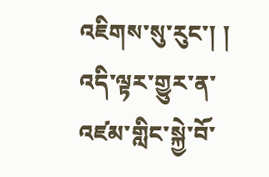འཇིགས་སུ་རུང་། །
འདི་ལྟར་གྱུར་ན་འཛམ་གླིང་སྐྱེ་བོ་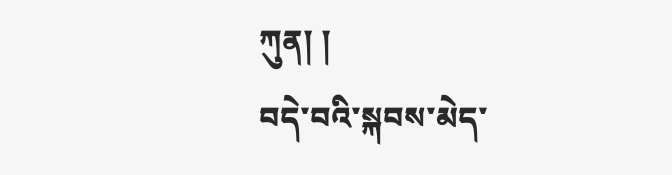ཀུན། །
བདེ་བའི་སྐབས་མེད་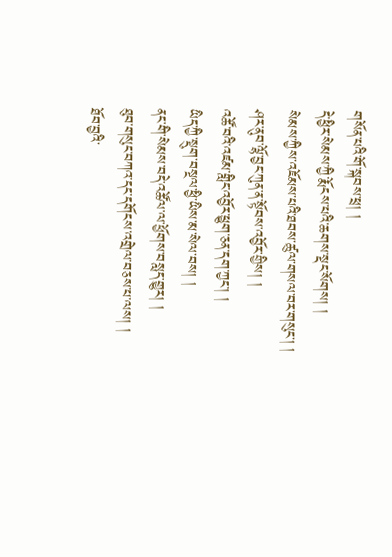གསོན་པའི་གོ་སྐབས་ཕྲ། །
དེ་ཕྱིར་སེམས་ཀྱི་རྨོངས་པའི་ཆགས་སྡང་སོགས། །
སེམས་ཀྱིས་འཇོམས་པའི་ཐབས་ཚུལ་གསལ་བར་གསུང་། །
ཤར་ནུབ་ལྷོ་བྱང་ཀུན་ན་སྟོབས་འབྱོར་གྱིས། །
འཚོ་བའི་འཛམ་གླིང་འབྱོར་ཕྱུག་ཅན་དག་ཀྱང་། །
ཡིད་ཀྱི་སྡུག་བསྔལ་ཕྱི་ཡིས་མ་སེལ་བས། །
ནང་གི་སེམས་བདེ་འཚོལ་ལ་ཕྱོགས་བསླད་གྱུར། །
ཐུབ་གསུང་བཀའ་དང་དགོངས་འགྲེལ་བཅས་པ་ལས། །
ཐོབ་བྱའི་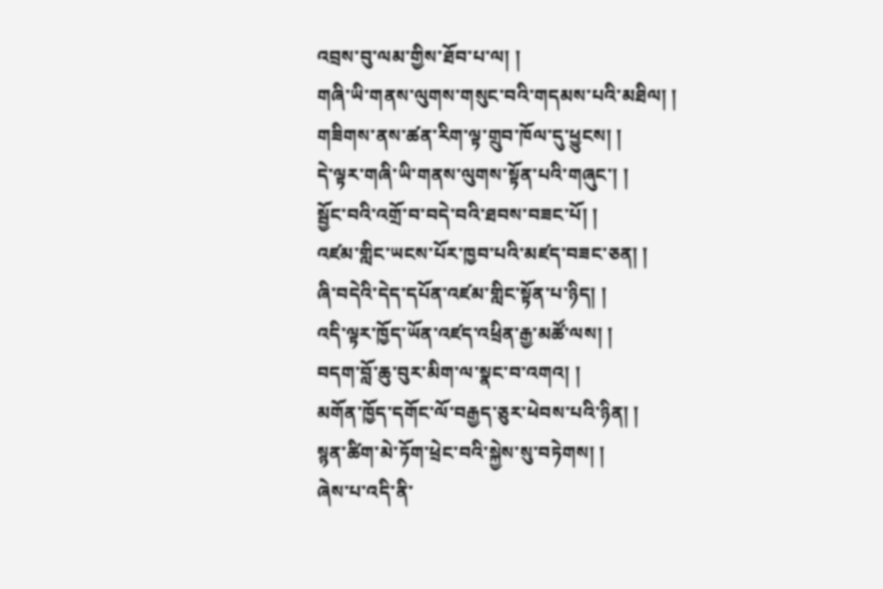འབྲས་བུ་ལམ་གྱིས་ཐོབ་པ་ལ། །
གཞི་ཡི་གནས་ལུགས་གསུང་བའི་གདམས་པའི་མཐིལ། །
གཟིགས་ནས་ཚན་རིག་ལྟ་གྲུབ་ཁོལ་དུ་ཕྱུངས། །
དེ་ལྟར་གཞི་ཡི་གནས་ལུགས་སྟོན་པའི་གཞུང་། །
སྦྱོང་བའི་འགྲོ་བ་བདེ་བའི་ཐབས་བཟང་པོ། །
འཛམ་གླིང་ཡངས་པོར་ཁྱབ་པའི་མཛད་བཟང་ཅན། །
ཞི་བདེའི་དེད་དཔོན་འཛམ་གླིང་སྟོན་པ་ཉིད། །
འདི་ལྟར་ཁྱོད་ཡོན་འཛད་འཕྲིན་རྒྱ་མཚོ་ལས། །
བདག་བློ་ཆུ་བུར་མིག་ལ་སྣང་བ་འགའ། །
མགོན་ཁྱོད་དགོང་ལོ་བརྒྱད་ཅུར་ཕེབས་པའི་ཉིན། །
སྙན་ཚིག་མེ་ཏོག་ཕྲེང་བའི་སྐྱེས་སུ་བཏེགས། །
ཞེས་པ་འདི་ནི་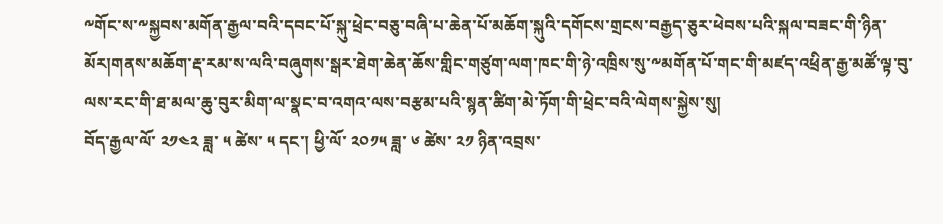༸གོང་ས་༸སྐྱབས་མགོན་རྒྱལ་བའི་དབང་པོ་སྐུ་ཕྲེང་བཅུ་བཞི་པ་ཆེན་པོ་མཆོག་སྐུའི་དགོངས་གྲངས་བརྒྱད་ཅུར་ཕེབས་པའི་སྐལ་བཟང་གི་ཉིན་མོར།གནས་མཆོག་རྡ་རམ་ས་ལའི་བཞུགས་སྒར་ཐེག་ཆེན་ཆོས་གླིང་གཙུག་ལག་ཁང་གི་ཉེ་འཁྲིས་སུ་༸མགོན་པོ་གང་གི་མཛད་འཕྲིན་རྒྱ་མཚོ་ལྟ་བུ་ལས་རང་གི་ཐ་མལ་ཆུ་བུར་མིག་ལ་སྣང་བ་འགའ་ལས་བརྩམ་པའི་སྙན་ཚིག་མེ་ཏོག་གི་ཕྲེང་བའི་ལེགས་སྐྱེས་སུ།
བོད་རྒྱལ་ལོ་ ༢༡༤༢ ཟླ་ ༥ ཚེས་ ༥ དང་། ཕྱི་ལོ་ ༢༠༡༥ ཟླ་ ༦ ཚེས་ ༢༡ ཉིན་འབྲས་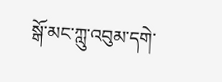སྒོ་མང་ཀླུ་འབུམ་དགེ་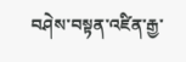བཤེས་བསྟན་འཛིན་རྒྱ་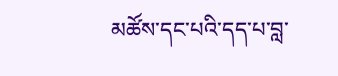མཚོས་དང་པའི་དད་པ་བླ་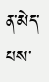ན་མེད་པས་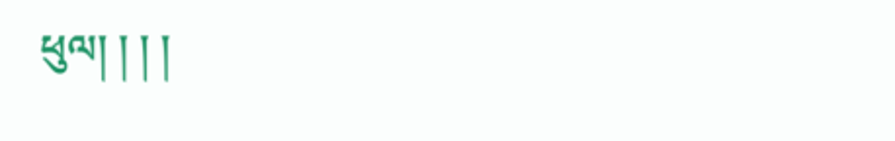ཕུལ། ། ། །